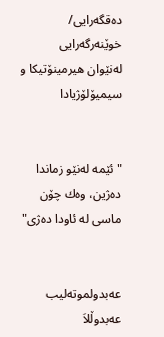ده‌قگه‌رایى/ خوێنه‌رگه‌رایى
له‌نێوان هیرمینۆتیكا و سیمیۆلۆژیادا


"ئێمه‌ له‌نێو زماندا ده‌ژین، وه‌ك چۆن ماسى له‌ ئاودا ده‌ژى"


عه‌بدولموته‌لیب عه‌بدوڵلاَ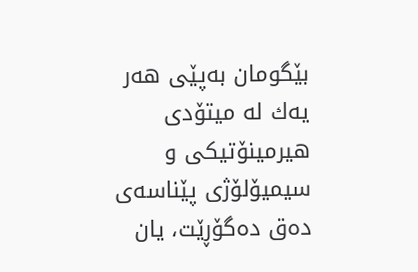بێگومان به‌پێى هه‌ر یه‌ك له‌ میتۆدى هیرمینۆتیكى و سیمیۆلۆژى پێناسه‌ى ده‌ق ده‌گۆڕێت، یان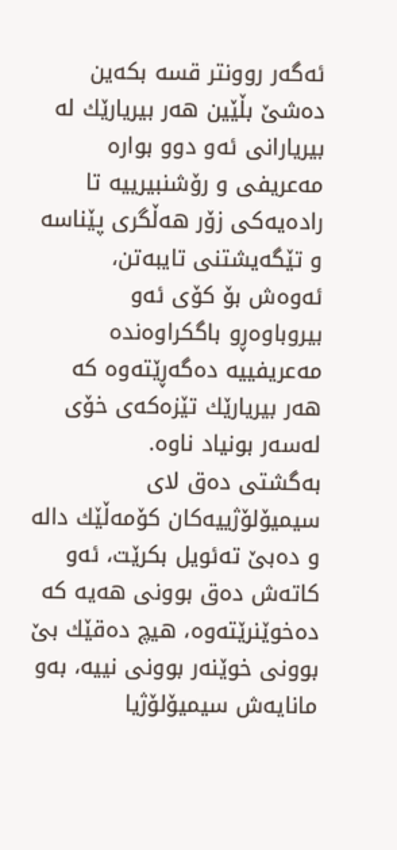ئه‌گه‌ر روونتر قسه‌ بكه‌ین ده‌شێ بڵێین هه‌ر بیریارێك له‌ بیریارانى ئه‌و دوو بواره‌ مه‌عریفى و رۆشنبیرییه‌ تا راده‌یه‌كى زۆر هه‌ڵگرى پێناسه‌ و تێگه‌یشتنى تایبه‌تن، ئه‌وه‌ش بۆ كۆى ئه‌و بیروباوه‌ڕو باگكراوه‌نده‌ مه‌عریفییه‌ ده‌گه‌ڕێته‌وه‌ كه‌ هه‌ر بیریارێك تێزه‌كه‌ى خۆى له‌سه‌ر بونیاد ناوه‌.
به‌گشتى ده‌ق لاى سیمیۆلۆژییه‌كان كۆمه‌ڵێك داله‌ و ده‌بێ ته‌ئویل بكرێت، ئه‌و كاته‌ش ده‌ق بوونى هه‌یه‌ كه‌ ده‌خوێنرێته‌وه‌، هیچ ده‌قێك بێ بوونى خوێنه‌ر بوونى نییه‌، به‌و مانایه‌ش سیمیۆلۆژیا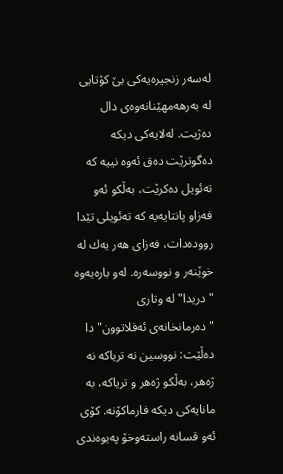له‌سه‌ر زنجیره‌یه‌كى بێ كۆتایى له‌ به‌رهه‌مهێنانه‌وه‌ى دال ده‌ژیت. له‌لایه‌كى دیكه‌ ده‌گوترێت ده‌ق ئه‌وه‌ نییه‌ كه‌ ته‌ئویل ده‌كرێت، به‌ڵكو ئه‌و فه‌زاو پانتایه‌یه‌ كه‌ ته‌ئویلى تێدا رووده‌دات، فه‌زاى هه‌ر یه‌ك له‌ خوێنه‌ر و نووسه‌ره‌. له‌و باره‌یه‌وه‌ "دریدا" له‌ وتارى "ده‌رمانخانه‌ى ئه‌فلاتوون"دا ده‌ڵێت: نووسین نه‌ تریاكه‌ نه‌ ژه‌هر، به‌ڵكو ژه‌هر و تریاكه‌، به‌ مانایه‌كى دیكه‌ فارماكۆنه‌. كۆى ئه‌و قسانه‌ راسته‌وخۆ په‌یوه‌ندى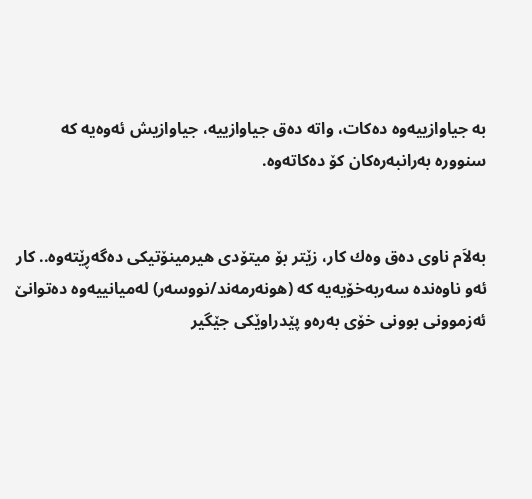به‌ جیاوازییه‌وه‌ ده‌كات، واته‌ ده‌ق جیاوازییه‌، جیاوازیش ئه‌وه‌یه‌ كه‌ سنووره‌ به‌رانبه‌ره‌كان كۆ ده‌كاته‌وه‌.


به‌لاَم ناوى ده‌ق وه‌ك كار، زێتر بۆ میتۆدى هیرمینۆتیكى ده‌گه‌ڕێته‌وه‌.. كار ئه‌و ناوه‌نده‌ سه‌ربه‌خۆیه‌یه‌ كه‌ (هونه‌رمه‌ند/نووسه‌ر) له‌میانییه‌وه‌ ده‌توانێ ئه‌زموونى بوونى خۆى به‌ره‌و پێدراوێكى جێگیر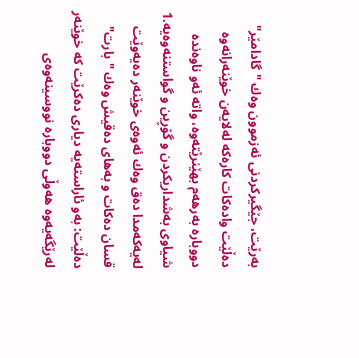به‌رێت، جێگیركردنى ئه‌زموون وه‌ك "گادامێر" ده‌ڵێت واده‌كات كاره‌كه‌ له‌لایه‌ن خوێنه‌رانه‌وه‌ دووباره‌ به‌رهه‌م بهێنرێته‌وه‌، واته‌ ئه‌و ناوه‌نده‌ شیاوى به‌شداریكردن و گۆڕین و گواستنه‌وه‌یه‌.1
له‌یه‌كه‌مدا ده‌ق وه‌ك ئه‌وه‌ى خوێنه‌ر ده‌یه‌وێت قسان ده‌كات و به‌هاى ده‌قیش وه‌ك "بارت" ده‌ڵێت: به‌و ئاراسته‌یه‌ دیارى ده‌كرێت كه‌ خوێنه‌ر له‌رێگه‌یه‌وه‌ هه‌وڵى دووباره‌ نووسینه‌وه‌ى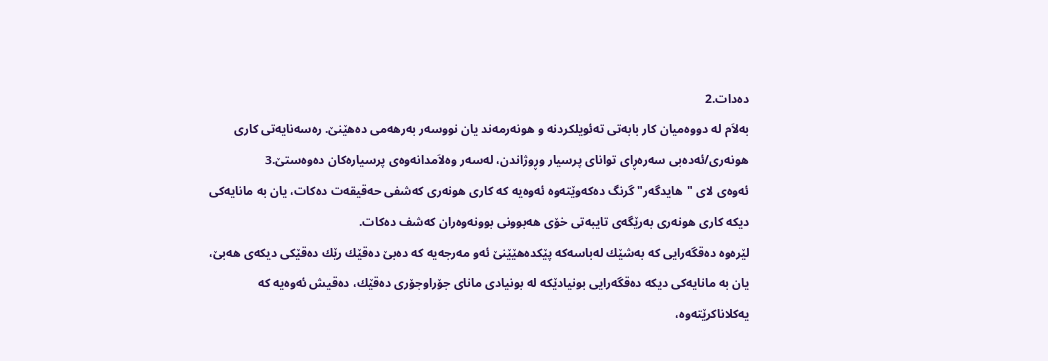ده‌دات.2
به‌لاَم له‌ دووه‌میان كار بابه‌تى ته‌ئویلكردنه‌ و هونه‌رمه‌ند یان نووسه‌ر به‌رهه‌مى ده‌هێنێ. ره‌سه‌نایه‌تى كارى هونه‌رى/ئه‌ده‌بى سه‌ره‌ڕاى تواناى پرسیار وڕوژاندن، له‌سه‌ر وه‌لاَمدانه‌وه‌ى پرسیاره‌كان ده‌وه‌ستێ.3
ئه‌وه‌ى لاى "هایدگه‌ر" گرنگ ده‌كه‌وێته‌وه‌ ئه‌وه‌یه‌ كه‌ كارى هونه‌رى كه‌شفى حه‌قیقه‌ت ده‌كات، یان به‌ مانایه‌كى دیكه‌ كارى هونه‌رى به‌رێگه‌ى تایبه‌تى خۆى هه‌بوونى بوونه‌وه‌ران كه‌شف ده‌كات.
لێره‌وه‌ ده‌قگه‌رایى كه‌ به‌شێك له‌باسه‌كه‌ پێكده‌هێێنێ ئه‌و مه‌رجه‌یه‌ كه‌ ده‌بێ ده‌قێك رێك ده‌قێكى دیكه‌ى هه‌بێ، یان به‌ مانایه‌كى دیكه‌ ده‌قگه‌رایى بونیادێكه‌ له‌ بونیادى ماناى جۆراوجۆرى ده‌قێك، ده‌قیش ئه‌وه‌یه‌ كه‌ یه‌كلاناكرێته‌وه‌،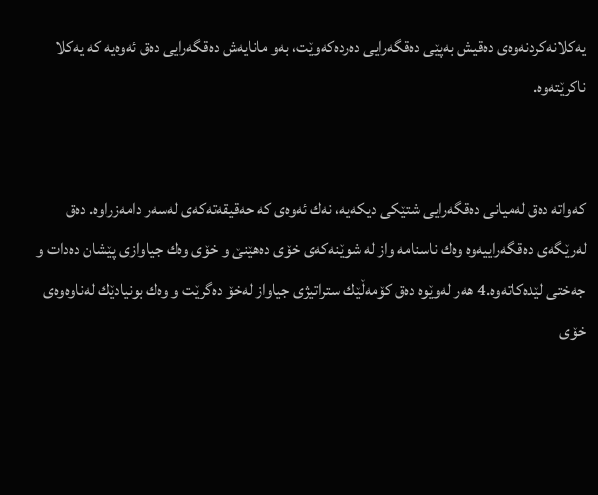یه‌كلانه‌كردنه‌وه‌ى ده‌قیش به‌پێى ده‌قگه‌رایى ده‌رده‌كه‌وێت، به‌و مانایه‌ش ده‌قگه‌رایى ده‌ق ئه‌وه‌یه‌ كه‌ یه‌كلا ناكرێته‌وه‌.


كه‌واته‌ ده‌ق له‌میانى ده‌قگه‌رایى شتێكى دیكه‌یه‌، نه‌ك ئه‌وه‌ى كه‌ حه‌قیقه‌ته‌كه‌ى له‌سه‌ر دامه‌زراوه‌. ده‌ق له‌رێگه‌ى ده‌قگه‌راییه‌وه‌ وه‌ك ناسنامه‌ واز له‌ شوێنه‌كه‌ى خۆى ده‌هێنێ و خۆى وه‌ك جیاوازى پێشان ده‌دات و جه‌ختى لێده‌كاته‌وه‌.4 هه‌ر له‌وێوه‌ ده‌ق كۆمه‌ڵێك ستراتیژى جیاواز له‌خۆ ده‌گرێت و وه‌ك بونیادێك له‌ناوه‌وه‌ى خۆى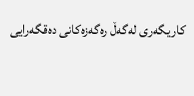كاریگه‌رى له‌گه‌ڵ ره‌گه‌زه‌كانى ده‌قگه‌رایى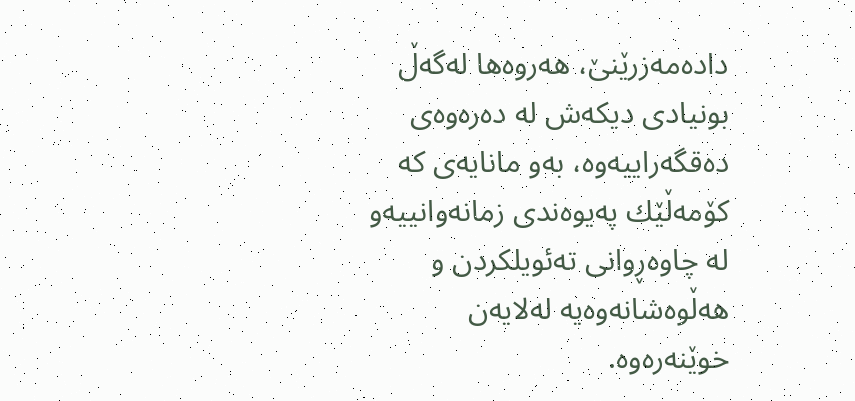داده‌مه‌زرێنێ، هه‌روه‌ها له‌گه‌ڵ بونیادى دیكه‌ش له‌ ده‌ره‌وه‌ى ده‌قگه‌راییه‌وه‌، به‌و مانایه‌ى كه‌ كۆمه‌ڵێك په‌یوه‌ندى زمانه‌وانییه‌و له‌ چاوه‌ڕوانى ته‌ئویلكردن و هه‌ڵوه‌شانه‌وه‌یه‌ له‌لایه‌ن خوێنه‌ره‌وه‌.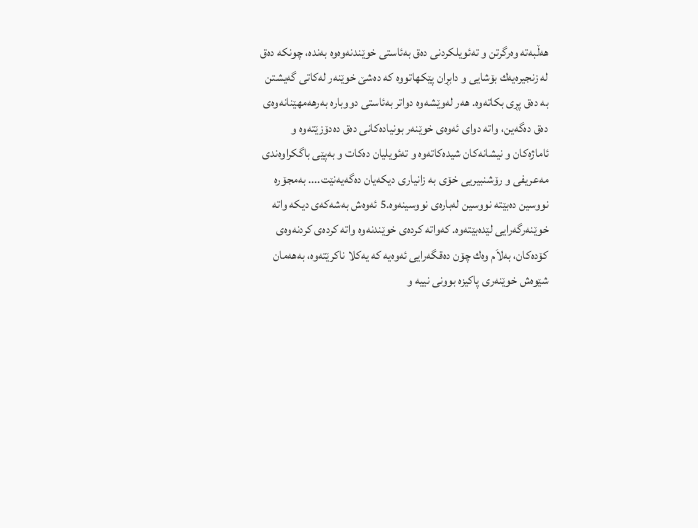هه‌ڵبه‌ته‌ وه‌رگرتن و ته‌ئویلكردنى ده‌ق به‌ئاستى خوێندنه‌وه‌وه‌ به‌نده‌، چونكه‌ ده‌ق له‌ زنجیره‌یه‌ك بۆشایى و دابڕان پێكهاتووه‌ كه‌ ده‌شێ خوێنه‌ر له‌كاتى گه‌یشتن به‌ ده‌ق پڕى بكاته‌وه‌. هه‌ر له‌وێشه‌وه‌ دواتر به‌ئاستى دووباره‌ به‌رهه‌مهێنانه‌وه‌ى ده‌ق ده‌گه‌ین، واته‌ دواى ئه‌وه‌ى خوێنه‌ر بونیاده‌كانى ده‌ق ده‌دۆزێته‌وه‌ و ئاماژه‌كان و نیشانه‌كان شیده‌كاته‌وه‌ و ته‌ئویلیان ده‌كات و به‌پێى باگكراوه‌ندى مه‌عریفى و رۆشنبیریى خۆى به‌ زانیارى دیكه‌یان ده‌گه‌یه‌نێت.... به‌مجۆره‌ نووسین ده‌بێته‌ نووسین له‌باره‌ى نووسینه‌وه‌.5 ئه‌وه‌ش به‌شه‌كه‌ى دیكه‌ واته‌ خوێنه‌رگه‌رایى لێده‌بێته‌وه‌. كه‌واته‌ كرده‌ى خوێندنه‌وه‌ واته‌ كرده‌ى كردنه‌وه‌ى كۆده‌كان، به‌لاَم وه‌ك چۆن ده‌قگه‌رایى ئه‌وه‌یه‌ كه‌ یه‌كلا ناكرێته‌وه‌، به‌هه‌مان شێوه‌ش خوێنه‌رى پاكیزه‌ بوونى نییه‌ و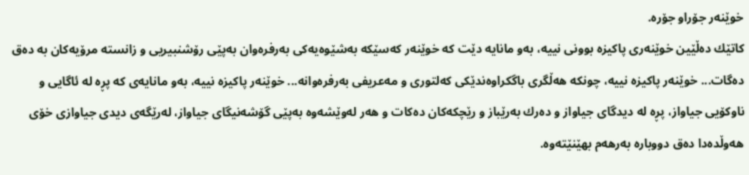خوێنه‌ر جۆراو جۆره‌.
كاتێك ده‌ڵێین خوێنه‌رى پاكیزه‌ بوونى نییه‌، به‌و مانایه‌ دێت كه‌ خوێنه‌ر كه‌سێكه‌ به‌شێوه‌یه‌كى به‌رفره‌وان به‌پێى رۆشنبیریى و زانسته‌ مرۆیه‌كان به‌ ده‌ق ده‌گات... خوێنه‌ر پاكیزه‌ نییه‌، چونكه‌ هه‌ڵگرى باگكراوه‌ندێكى كه‌لتورى و مه‌عریفى به‌رفره‌وانه‌... خوێنه‌ر پاكیزه‌ نییه‌، به‌و مانایه‌ى كه‌ پڕه‌ له‌ ئاگایى و ناوكۆیى جیاواز، پڕه‌ له‌ دیدگاى جیاواز و ده‌رك به‌رێباز و رێچكه‌كان ده‌كات و هه‌ر له‌وێشه‌وه‌ به‌پێى گۆشه‌نیگاى جیاواز، له‌رێگه‌ى دیدى جیاوازى خۆى هه‌وڵده‌دا ده‌ق دووباره‌ به‌رهه‌م بهێنێته‌وه‌.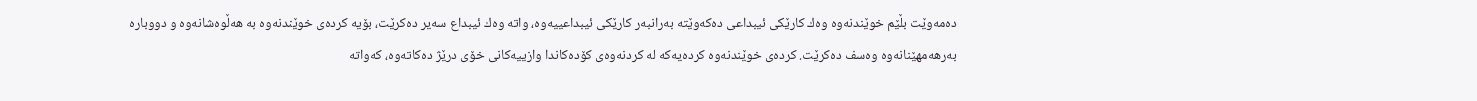ده‌مه‌وێت بڵێم خوێندنه‌وه‌ وه‌ك كارێكى ئیبداعى ده‌كه‌وێته‌ به‌رانبه‌ر كارێكى ئیبداعییه‌وه‌، واته‌ وه‌ك ئیبداع سه‌یر ده‌كرێت، بۆیه‌ كرده‌ى خوێندنه‌وه‌ به‌ هه‌ڵوه‌شانه‌وه‌ و دووباره‌ به‌رهه‌مهێنانه‌وه‌ وه‌سف ده‌كرێت. كرده‌ى خوێندنه‌وه‌ كرده‌یه‌كه‌ له‌ كردنه‌وه‌ى كۆده‌كاندا وازییه‌كانى خۆى درێژ ده‌كاته‌وه‌، كه‌واته‌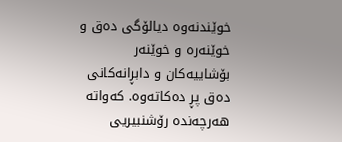خوێندنه‌وه‌ دیالۆگى ده‌ق و خوێنه‌ره‌ و خوێنه‌ر بۆشاییه‌كان و دابڕانه‌كانى ده‌ق پڕ ده‌كاته‌وه‌. كه‌واته‌ هه‌رچه‌نده‌ رۆشنبیریى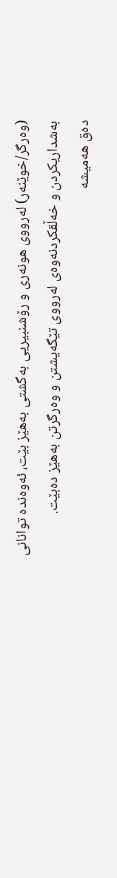(وه‌رگر/خوێنه‌ر) له‌رووى هونه‌رى و رۆشنبیریى به‌گشتى به‌هێز بێت، ئه‌وه‌نده‌ توانانى به‌شداریكردن و خه‌ڵقكردنه‌وه‌ى له‌رووى تێگه‌یشتن و وه‌رگرتن به‌هێز ده‌بێت.
ده‌ق هه‌میشه‌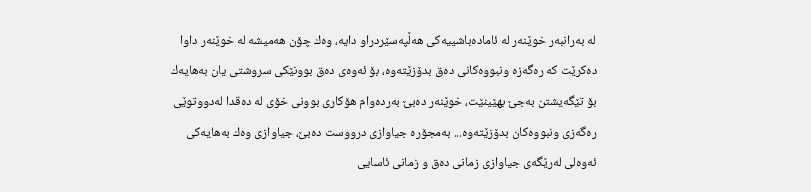له‌ به‌رانبه‌ر خوێنه‌ر له‌ ئاماده‌باشییه‌كى هه‌ڵپه‌سێردراو دایه‌، وه‌ك چۆن هه‌میشه‌ له‌ خوێنه‌ر داوا ده‌كرێت كه‌ ره‌گه‌زه‌ ونبووه‌كانى ده‌ق بدۆزێته‌وه‌، بۆ ئه‌وه‌ى ده‌ق بوونێكى سروشتى یان به‌هایه‌ك بۆ تێگه‌یشتن به‌جێ بهێینێت، خوێنه‌ر ده‌بێ به‌رده‌وام هۆكارى بوونى خۆى له‌ ده‌قدا له‌دووتوێى ره‌گه‌زى ونبووه‌كان بدۆزێته‌وه‌... به‌مجۆره‌ جیاوازى درووست ده‌بێ، جیاوازى وه‌ك به‌هایه‌كى ئه‌وه‌لى له‌رێگه‌ى جیاوازى زمانى ده‌ق و زمانى ئاسایى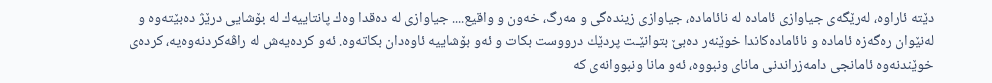دێته‌ ئاراوه‌، له‌رێگه‌ى جیاوازى ئاماده‌ له‌ نائاماده‌، جیاوازى زینده‌گى و مه‌رگ، خه‌ون و واقیع.... جیاوازى له‌ ده‌قدا وه‌ك پانتاییه‌ك له‌ بۆشایى درێژ ده‌بێته‌وه‌ و له‌نێوان ره‌گه‌زه‌ ئاماده‌ و نائاماده‌كاندا خوێنه‌ر ده‌بێ بتوانێـت پردێك درووست بكات و ئه‌و بۆشاییه‌ ئاوه‌دان بكاته‌وه‌. ئه‌و كرده‌یه‌ش له‌ راڤه‌كردنه‌وه‌یه‌، كرده‌ى خوێندنه‌وه‌ ئامانجى دامه‌زراندنى ماناى ونبووه‌، ئه‌و مانا ونبووانه‌ى كه‌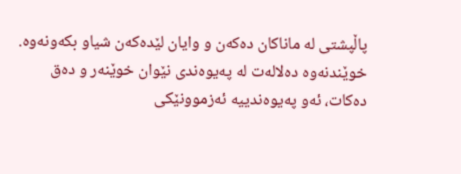پاڵپشتى له‌ ماناكان ده‌كه‌ن و وایان لێده‌كه‌ن شیاو بكه‌ونه‌وه‌.
خوێندنه‌وه‌ ده‌لاله‌ت له‌ په‌یوه‌ندى نێوان خوێنه‌ر و ده‌ق ده‌كات، ئه‌و په‌یوه‌ندییه‌ ئه‌زموونێكى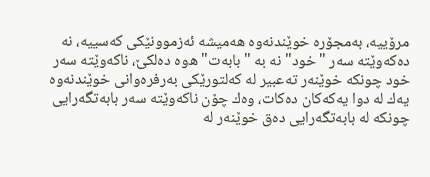مرۆییه‌، به‌مجۆره‌ خوێندنه‌وه‌ هه‌میشه‌ ئه‌زموونێكى كه‌سییه‌، نه‌ ده‌كه‌وێته‌ سه‌ر "خود" نه‌ به‌ "بابه‌ت"ه‌وه‌ ده‌لكێ، ناكه‌وێته‌ سه‌ر خود چونكه‌ خوێنه‌ر ته‌عبیر له‌ كه‌لتورێكى به‌رفره‌وانى خوێندنه‌وه‌ یه‌ك له‌ دوا یه‌كه‌كان ده‌كات، وه‌ك چۆن ناكه‌وێته‌ سه‌ر بابه‌تگه‌رایى چونكه‌ له‌ بابه‌تگه‌رایى ده‌ق خوێنه‌ر له‌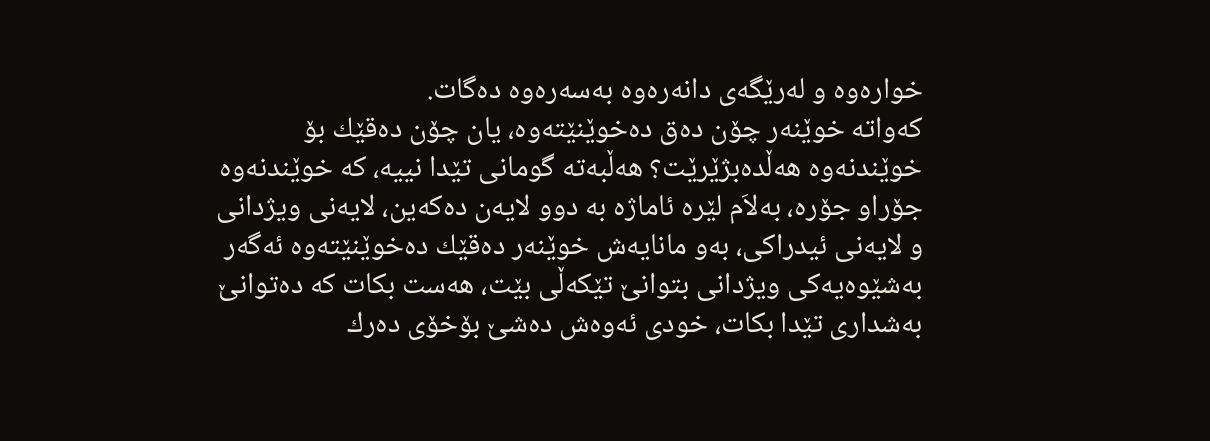خواره‌وه‌ و له‌رێگه‌ى دانه‌ره‌وه‌ به‌سه‌ره‌وه‌ ده‌گات.
كه‌واته‌ خوێنه‌ر چۆن ده‌ق ده‌خوێنێته‌وه‌، یان چۆن ده‌قێك بۆ خوێندنه‌وه‌ هه‌ڵده‌بژێرێت؟ هه‌ڵبه‌ته‌ گومانى تێدا نییه‌، كه‌ خوێندنه‌وه‌ جۆراو جۆره‌، به‌لاَم لێره‌ ئاماژه‌ به‌ دوو لایه‌ن ده‌كه‌ین، لایه‌نى ویژدانى و لایه‌نى ئیدراكى، به‌و مانایه‌ش خوێنه‌ر ده‌قێك ده‌خوێنێته‌وه‌ ئه‌گه‌ر به‌شێوه‌یه‌كى ویژدانى بتوانێ تێكه‌ڵى بێت، هه‌ست بكات كه‌ ده‌توانێ به‌شدارى تێدا بكات، خودى ئه‌وه‌ش ده‌شێ بۆخۆى ده‌رك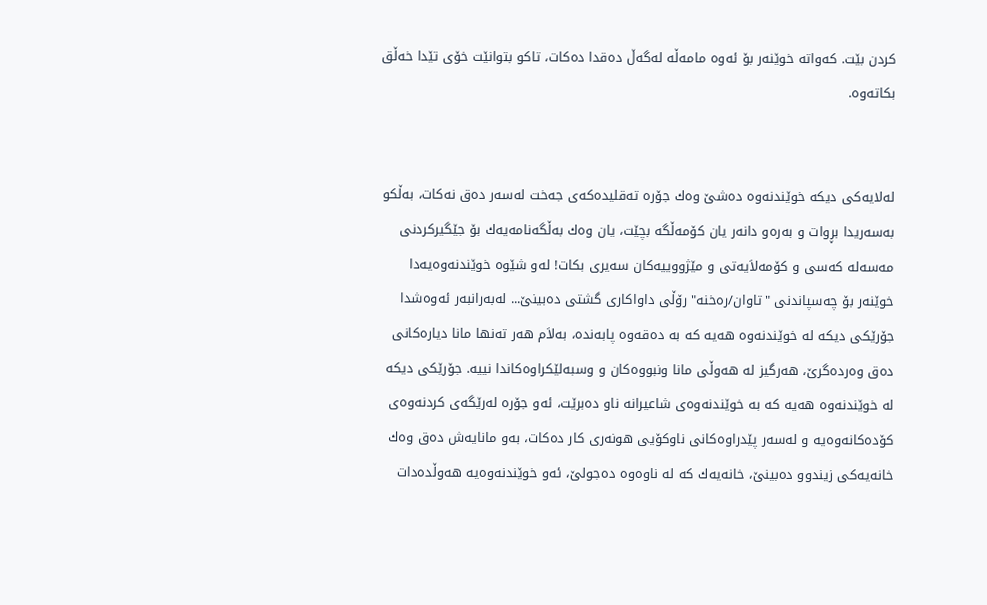كردن بێت. كه‌واته‌ خوێنه‌ر بۆ ئه‌وه‌ مامه‌ڵه‌ له‌گه‌ڵ ده‌قدا ده‌كات، تاكو بتوانێت خۆى تێدا خه‌ڵق بكاته‌وه‌.


له‌لایه‌كى دیكه‌ خوێندنه‌وه‌ ده‌شێ وه‌ك جۆره‌ ته‌قلیده‌كه‌ى جه‌خت له‌سه‌ر ده‌ق نه‌كات، به‌ڵكو به‌سه‌ریدا بڕوات و به‌ره‌و دانه‌ر یان كۆمه‌ڵگه‌ بچێت، یان وه‌ك به‌ڵگه‌نامه‌یه‌ك بۆ جێگیركردنى مه‌سه‌له‌ كه‌سى و كۆمه‌لاَیه‌تى و مێژووییه‌كان سه‌یرى بكات! له‌و شێوه‌ خوێندنه‌وه‌یه‌دا خوێنه‌ر بۆ چه‌سپاندنى "تاوان/ره‌خنه‌" رۆڵى داواكارى گشتى ده‌بینێ... له‌به‌رانبه‌ر ئه‌وه‌شدا جۆرێكى دیكه‌ له‌ خوێندنه‌وه‌ هه‌یه‌ كه‌ به‌ ده‌قه‌وه‌ پابه‌نده‌، به‌لاَم هه‌ر ته‌نها مانا دیاره‌كانى ده‌ق وه‌رده‌گرێ، هه‌رگیز له‌ هه‌وڵى مانا ونبووه‌كان و وسبه‌لێكراوه‌كاندا نییه‌. جۆرێكى دیكه‌ له‌ خوێندنه‌وه‌ هه‌یه‌ كه‌ به‌ خوێندنه‌وه‌ى شاعیرانه‌ ناو ده‌برێت، ئه‌و جۆره‌ له‌رێگه‌ى كردنه‌وه‌ى كۆده‌كانه‌وه‌یه‌ و له‌سه‌ر پێدراوه‌كانى ناوكۆیى هونه‌رى كار ده‌كات، به‌و مانایه‌ش ده‌ق وه‌ك خانه‌یه‌كى زیندوو ده‌بینێ، خانه‌یه‌ك كه‌ له‌ ناوه‌وه‌ ده‌جولێ، ئه‌و خوێندنه‌وه‌یه‌ هه‌وڵده‌دات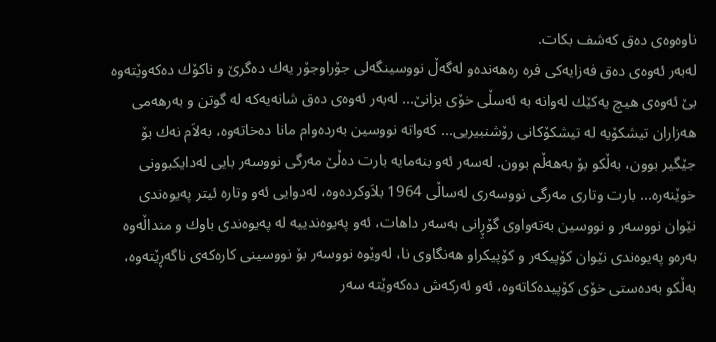ناوه‌وه‌ى ده‌ق كه‌شف بكات.
له‌به‌ر ئه‌وه‌ى ده‌ق فه‌زایه‌كى فره‌ ره‌هه‌نده‌و له‌گه‌ڵ نووسینگه‌لى جۆراوجۆر یه‌ك ده‌گرێ و ناكۆك ده‌كه‌وێته‌وه‌ بێ ئه‌وه‌ى هیچ یه‌كێك له‌وانه‌ به‌ ئه‌سڵى خۆى بزانێ... له‌به‌ر ئه‌وه‌ى ده‌ق شانه‌یه‌كه‌ له‌ گوتن و به‌رهه‌مى هه‌زاران تیشكۆیه‌ له‌ تیشكۆكانى رۆشنبیریى... كه‌واته‌ نووسین به‌رده‌وام مانا ده‌خاته‌وه‌، به‌لاَم نه‌ك بۆ جێگیر بوون، به‌ڵكو بۆ به‌هه‌ڵم بوون. له‌سه‌ر ئه‌و بنه‌مایه‌ بارت ده‌ڵێ مه‌رگى نووسه‌ر بایى له‌دایكبوونى خوێنه‌ره‌... بارت وتارى مه‌رگى نووسه‌رى له‌ساڵى 1964 بلاَوكرده‌وه‌، له‌دوایى ئه‌و وتاره‌ ئیتر په‌یوه‌ندى نێوان نووسه‌ر و نووسین به‌ته‌واوى گۆڕِانى به‌سه‌ر داهات، ئه‌و په‌یوه‌ندییه‌ له‌ په‌یوه‌ندى باوك و منداڵه‌وه‌ به‌ره‌و په‌یوه‌ندى نێوان كۆپیكه‌ر و كۆپیكراو هه‌نگاوى نا، له‌وێوه‌ نووسه‌ر بۆ نووسینى كاره‌كه‌ى ناگه‌ڕێته‌وه‌، به‌ڵكو به‌ده‌ستى خۆى كۆپیده‌كاته‌وه‌، ئه‌و ئه‌ركه‌ش ده‌كه‌وێته‌ سه‌ر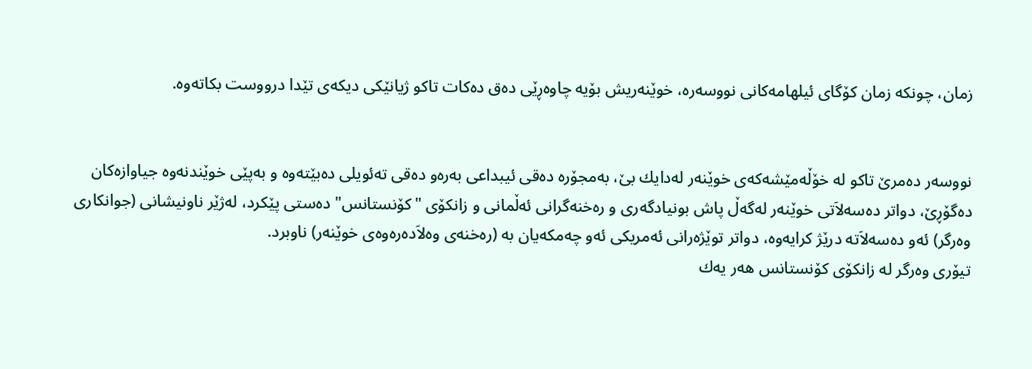زمان، چونكه‌ زمان كۆگاى ئیلهامه‌كانى نووسه‌ره‌، خوێنه‌ریش بۆیه‌ چاوه‌ڕێى ده‌ق ده‌كات تاكو ژیانێكى دیكه‌ى تێدا درووست بكاته‌وه‌.


نووسه‌ر ده‌مرێ تاكو له‌ خۆڵه‌مێشه‌كه‌ى خوێنه‌ر له‌دایك بێ، به‌مجۆره‌ ده‌قى ئیبداعى به‌ره‌و ده‌قى ته‌ئویلى ده‌بێته‌وه‌ و به‌پێى خوێندنه‌وه‌ جیاوازه‌كان ده‌گۆڕێ، دواتر ده‌سه‌لاَتى خوێنه‌ر له‌گه‌ڵ پاش بونیادگه‌رى و ره‌خنه‌گرانى ئه‌ڵمانى و زانكۆى "كۆنستانس" ده‌ستى پێكرد، له‌ژێر ناونیشانى (جوانكارى وه‌رگر) ئه‌و ده‌سه‌لاَته‌ درێژ كرایه‌وه‌، دواتر توێژه‌رانى ئه‌مریكى ئه‌و چه‌مكه‌یان به‌ (ره‌خنه‌ى وه‌لاَده‌ره‌وه‌ى خوێنه‌ر) ناوبرد.
تیۆرى وه‌رگر له‌ زانكۆى كۆنستانس هه‌ر یه‌ك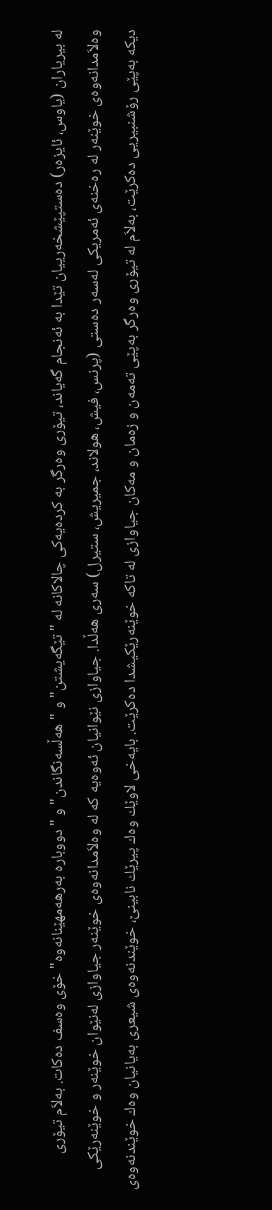له‌ بیریاران (یاوس، ئایزه‌ر) ده‌ستپێشخه‌رییان تێدا به‌ ئه‌نجام گه‌یاند، تیۆرى وه‌رگر به‌ كرده‌یه‌كى چالاكانه‌ له‌ "تێگه‌یشتن" و "هه‌ڵسه‌نگاندن" و "دووباره‌ به‌رهه‌مهێنانه‌وه‌" خۆى وه‌سف ده‌كات. به‌لاَم تیۆرى وه‌لاَمدانه‌وه‌ى خوێنه‌ر له‌ ره‌خنه‌ى ئه‌مریكى له‌سه‌ر ده‌ستى (پرنس، فیش، هولاند، جمیریش، ستیرل) سه‌رى هه‌ڵدا. جیاوازى نێوانیان ئه‌وه‌یه‌ كه‌ له‌ وه‌لاَمدانه‌وه‌ى خوێنه‌ر جیاوازى له‌نێوان خوێنه‌ر و خوێنه‌رێكى دیكه‌ به‌پێى رۆشنبیریى ده‌كرێت، به‌لاَم له‌ تیۆرى وه‌رگر به‌پێى ته‌مه‌ن و زه‌مان و مه‌كان جیاوازى له‌ تاكه‌ خوێنه‌رێكیشدا ده‌كرێت. بایه‌خى لاوێك وه‌ك پیرێك نابینێ، خوێندنه‌وه‌ى شیعرى به‌یانیان وه‌ك خوێندنه‌وه‌ى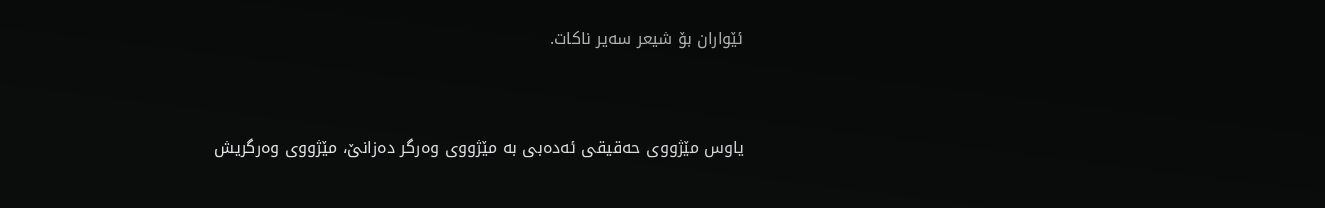ئێواران بۆ شیعر سه‌یر ناكات.


یاوس مێژووى حه‌قیقى ئه‌ده‌بى به‌ مێژووى وه‌رگر ده‌زانێ، مێژووى وه‌رگریش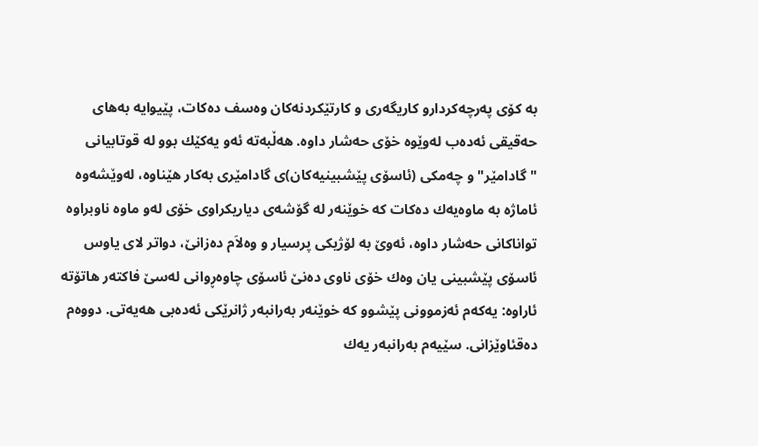به‌ كۆى په‌رچه‌كردارو كاریگه‌رى و كارتێكردنه‌كان وه‌سف ده‌كات، پێیوایه‌ به‌هاى حه‌قیقى ئه‌ده‌ب له‌وێوه‌ خۆى حه‌شار داوه‌. هه‌ڵبه‌ته‌ ئه‌و یه‌كێك بوو له‌ قوتابیانى "گادامێر" و چه‌مكى (ئاسۆى پێشبینیه‌كان)ى گادامێرى به‌كار هێناوه‌، له‌وێشه‌وه‌ ئاماژه‌ به‌ ماوه‌یه‌ك ده‌كات كه‌ خوێنه‌ر له‌ گۆشه‌ى دیاریكراوى خۆى له‌و ماوه‌ ناوبراوه‌ تواناكانى حه‌شار داوه‌، ئه‌وێ به‌ لۆژیكى پرسیار و وه‌لاَم ده‌زانێ، دواتر لاى یاوس ئاسۆى پێشبینى یان وه‌ك خۆى ناوى ده‌نێ ئاسۆى چاوه‌ڕوانى له‌سێ فاكته‌ر هاتۆته‌ ئاراوه‌: یه‌كه‌م ئه‌زموونى پێشوو كه‌ خوێنه‌ر به‌رانبه‌ر ژانرێكى ئه‌ده‌بى هه‌یه‌تى. دووه‌م ده‌قئاوێزانى. سێیه‌م به‌رانبه‌ر یه‌ك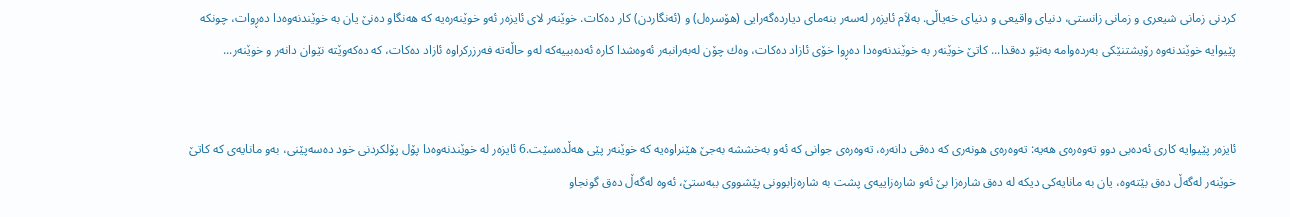كردنى زمانى شیعرى و زمانى زانستى، دنیاى واقیعى و دنیاى خه‌یاڵى. به‌لاَم ئایزه‌ر له‌سه‌ر بنه‌ماى دیارده‌گه‌رایى (هۆسره‌ل) و (ئه‌نگاردن) كار ده‌كات. خوێنه‌ر لاى ئایزه‌ر ئه‌و خوێنه‌ره‌یه‌ كه‌ هه‌نگاو ده‌نێ یان به‌ خوێندنه‌وه‌دا ده‌ڕوات، چونكه‌ پێیوایه‌ خوێندنه‌وه‌ رۆیشتنێكى به‌رده‌وامه‌ به‌نێو ده‌قدا... كاتێ خوێنه‌ر به‌ خوێندنه‌وه‌دا ده‌ڕوا خۆى ئازاد ده‌كات، وه‌ك چۆن له‌به‌رانبه‌ر ئه‌وه‌شدا كاره‌ ئه‌ده‌بییه‌كه‌ له‌و حاڵه‌ته‌ فه‌رزركراوه‌ ئازاد ده‌كات، كه‌ ده‌كه‌وێته‌ نێوان دانه‌ر و خوێنه‌ر...


ئایزه‌ر پێیوایه‌ كارى ئه‌ده‌بى دوو ته‌وه‌ره‌ى هه‌یه‌: ته‌وه‌ره‌ى هونه‌رى كه‌ ده‌قى دانه‌ره‌، ته‌وه‌ره‌ى جوانى كه‌ ئه‌و به‌خششه‌ به‌جێ هێنراوه‌یه‌ كه‌ خوێنه‌ر پێى هه‌ڵده‌سێت.6 ئایزه‌ر له‌ خوێندنه‌وه‌دا پۆل پۆلكردنى خود ده‌سه‌پێنى، به‌و مانایه‌ى كه‌ كاتێ خوێنه‌ر له‌گه‌ڵ ده‌ق بێته‌وه‌، یان به‌ مانایه‌كى دیكه‌ له‌ ده‌ق شاره‌زا بێ ئه‌و شاره‌زاییه‌ى پشت به‌ شاره‌زابوونى پێشووى ببه‌ستێ، ئه‌وه‌ له‌گه‌ڵ ده‌ق گونجاو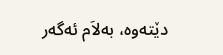دێته‌وه‌، به‌لاَم ئه‌گه‌ر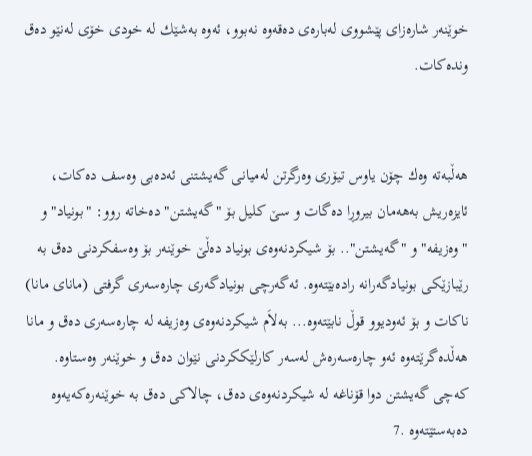خوێنه‌ر شاره‌زاى پێشووى له‌باره‌ى ده‌قه‌وه‌ نه‌بوو، ئه‌وه‌ به‌شێك له‌ خودى خۆى له‌نێو ده‌ق ونده‌كات.


هه‌ڵبه‌ته‌ وه‌ك چۆن یاوس تیۆرى وه‌رگرتن له‌میانى گه‌یشتنى ئه‌ده‌بى وه‌سف ده‌كات، ئایزه‌ریش به‌هه‌مان بیروڕا ده‌گات و سێ كلیل بۆ "گه‌یشتن" ده‌خاته‌ روو: "بونیاد" و "وه‌زیفه‌" و "گه‌یشتن".. بۆ شیكردنه‌وه‌ى بونیاد ده‌ڵێ خوێنه‌ر بۆ وه‌سفكردنى ده‌ق به‌ رێبازێكى بونیادگه‌رانه‌ راده‌بێته‌وه‌. ئه‌گه‌رچى بونیادگه‌رى چاره‌سه‌رى گرفتى (ماناى مانا) ناكات و بۆ ئه‌ودیوو قوڵ نابێته‌وه‌... به‌لاَم شیكردنه‌وه‌ى وه‌زیفه‌ له‌ چاره‌سه‌رى ده‌ق و مانا هه‌ڵده‌گرێته‌وه‌ ئه‌و چاره‌سه‌ره‌ش له‌سه‌ر كارلێككردنى نێوان ده‌ق و خوێنه‌ر وه‌ستاوه‌. كه‌چى گه‌یشتن دوا قۆناغه‌ له‌ شیكردنه‌وه‌ى ده‌ق، چالاكى ده‌ق به‌ خوێنه‌ره‌كه‌یه‌وه‌ ده‌به‌ستێته‌وه‌ .7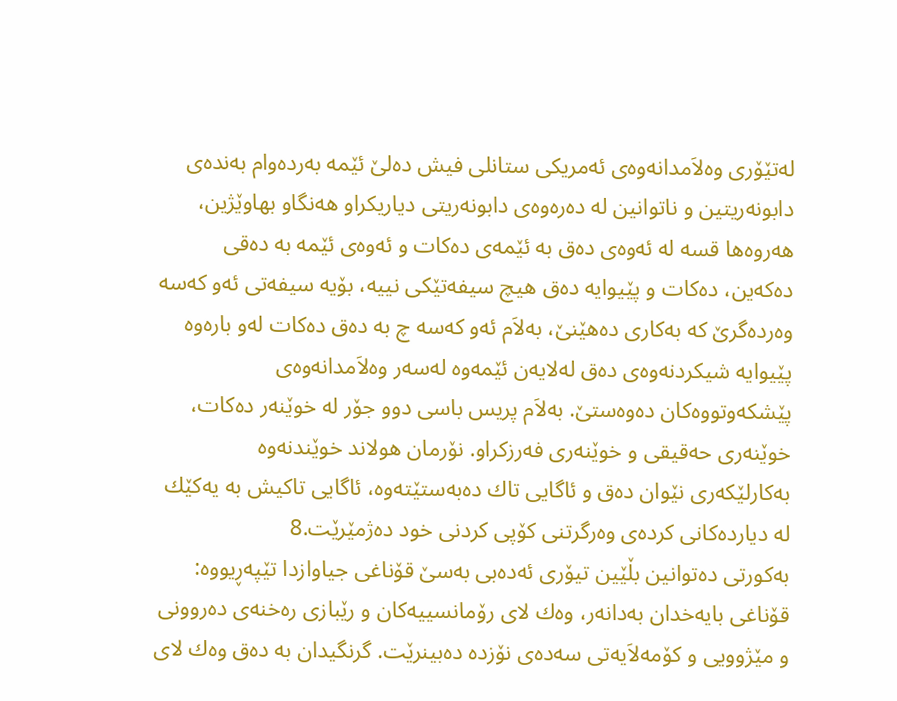له‌تێۆرى وه‌لاَمدانه‌وه‌ى ئه‌مریكى ستانلى فیش ده‌لێ ئێمه‌ به‌رده‌وام به‌نده‌ى دابونه‌ریتین و ناتوانین له‌ ده‌ره‌وه‌ى دابونه‌ریتى دیاریكراو هه‌نگاو بهاوێژین، هه‌روه‌ها قسه‌ له‌ ئه‌وه‌ى ده‌ق به‌ ئێمه‌ى ده‌كات و ئه‌وه‌ى ئێمه‌ به‌ ده‌قى ده‌كه‌ین، ده‌كات و پێیوایه‌ ده‌ق هیچ سیفه‌تێكى نییه‌، بۆیه‌ سیفه‌تى ئه‌و كه‌سه‌ وه‌رده‌گرێ كه‌ به‌كارى ده‌هێنێ، به‌لاَم ئه‌و كه‌سه‌ چ به‌ ده‌ق ده‌كات له‌و باره‌وه‌ پێیوایه‌ شیكردنه‌وه‌ى ده‌ق له‌لایه‌ن ئێمه‌وه‌ له‌سه‌ر وه‌لاَمدانه‌وه‌ى پێشكه‌وتووه‌كان ده‌وه‌ستێ. به‌لاَم پریس باسى دوو جۆر له‌ خوێنه‌ر ده‌كات، خوێنه‌رى حه‌قیقى و خوێنه‌رى فه‌رزكراو. نۆرمان هولاند خوێندنه‌وه‌ به‌كارلێكه‌رى نێوان ده‌ق و ئاگایى تاك ده‌به‌ستێته‌وه‌، ئاگایى تاكیش به‌ یه‌كێك له‌ دیارده‌كانى كرده‌ى وه‌رگرتنى كۆپى كردنى خود ده‌ژمێرێت.8
به‌كورتى ده‌توانین بڵێین تیۆرى ئه‌ده‌بى به‌سێ قۆناغى جیاوازدا تێپه‌ڕیووه‌: قۆناغى بایه‌خدان به‌دانه‌ر، وه‌ك لاى رۆمانسییه‌كان و رێبازى ره‌خنه‌ى ده‌روونى و مێژوویى و كۆمه‌لاَیه‌تى سه‌ده‌ى نۆزده‌ ده‌بینرێت. گرنگیدان به‌ ده‌ق وه‌ك لاى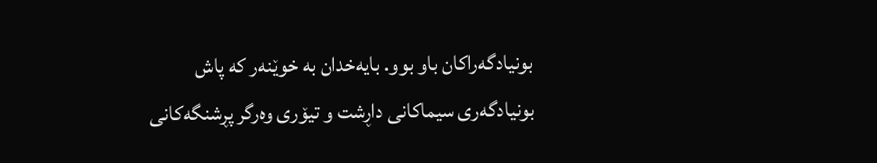بونیادگه‌راكان باو بوو. بایه‌خدان به‌ خوێنه‌ر كه‌ پاش بونیادگه‌رى سیماكانى داڕشت و تیۆرى وه‌رگر پڕشنگه‌كانى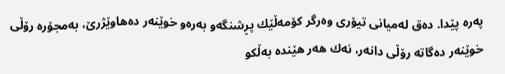په‌ره‌ پێدا. ده‌ق له‌میانى تیۆرى وه‌رگر كۆمه‌ڵێك پڕشنگه‌و به‌ره‌و خوێنه‌ر ده‌هاوێژرێ، به‌مجۆره‌ رۆڵى خوێنه‌ر ده‌گاته‌ رۆڵى دانه‌ر، نه‌ك هه‌ر هێنده‌ به‌ڵكو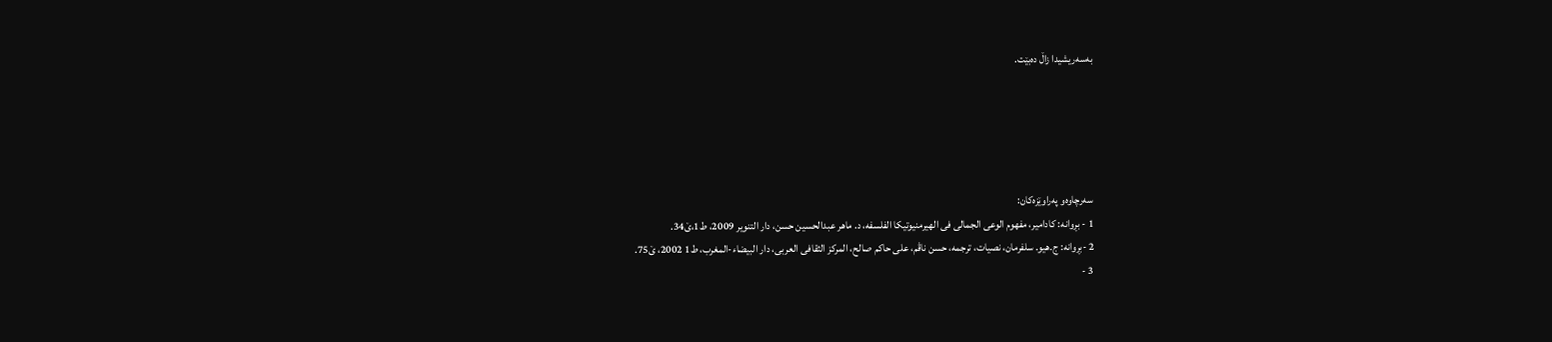به‌سه‌ریشیدا زاڵ ده‌بێت.





سه‌رچاوه‌و په‌راوێزه‌كان:
1 - بڕوانه‌: كادامیر، مفهوم الوعی الجمالی فی الهیرمنیوتیكا الفلسفه‌، د. ماهر عبدالحسین حسن، دار التنویر 2009، ط1،ێ34.
2 -بڕوانه‌: ج.هیو. سلفرمان، نصیات، ترجمه‌، حسن ناڤم، علی حاكم صالح، المركز الثقافی العربی، دار البیضاء-المغرب، ط1 2002، ێ75.
3 -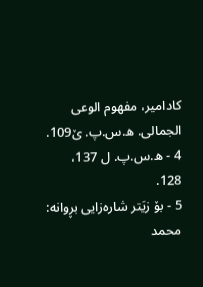كادامیر، مفهوم الوعی الجمالی. ه.س.پ. ێ109.
4 - ه.س.پ. ل 137، 128.
5 - بۆ زیَتر شاره‌زایى بڕوانه‌: محمد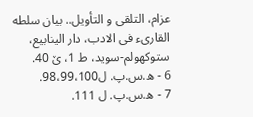عزام، التلقی و التأویل.. بیان سلطه‌ القارىء فی الادب، دار الینابیع، ستوكهولم-سوید، ط 1، ێ 40.
6 - ه.س.پ. ل98،99،100.
7 - ه.س.پ. ل 111.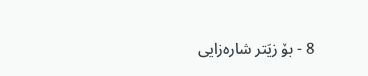8 - بۆ زیَتر شاره‌زایى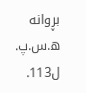بڕوانه‌ ه.س.پ. ل113.